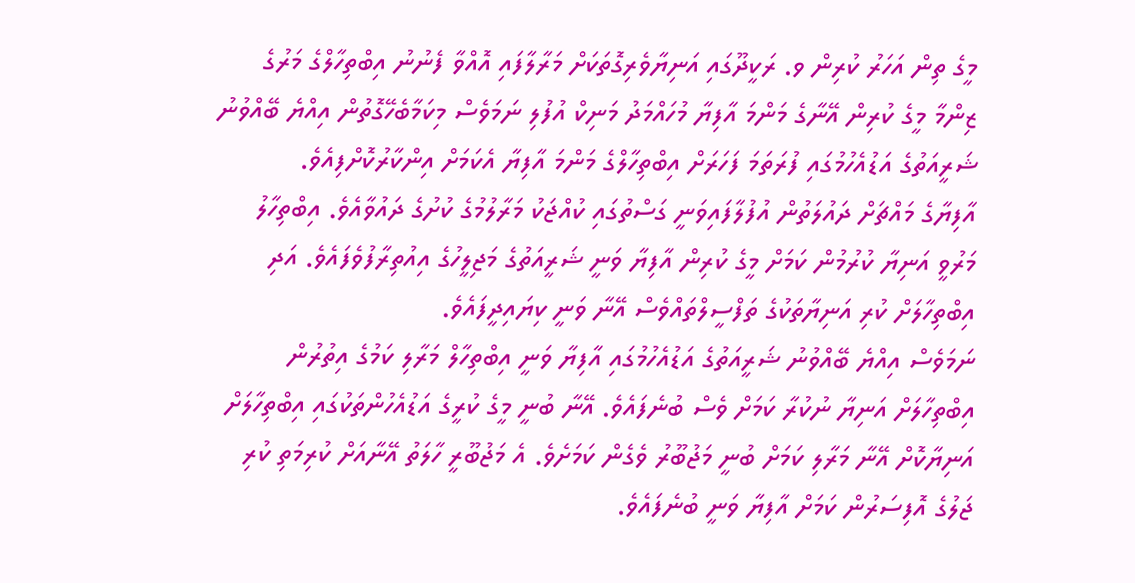މީގެ ތިން އަހަރު ކުރިން ވ. ރަކީދޫގައި އަނިޔާވެރިގޮތަކަށް މަރާލާފައި އޮއްވާ ފެނުނު އިބްތިހާލްގެ މަރުގެ ޒިންމާ މީގެ ކުރިން އޭނާގެ މަންމަ އާފިޔާ މުހައްމަދު މަނިކް އުފުލި ނަމަވެސް މިކަމާބެހޭގޮތުން އިއްޔެ ބޭއްވުނު ޝަރީއަތުގެ އަޑުއެހުމުގައި ފުރަތަމަ ފަހަރަށް އިބްތިހާލްގެ މަންމަ އާފިޔާ އެކަމަށް އިންކާރުކޮށްފިއެވެ.
އާފިޔާގެ މައްޗަށް ދައުލަތުން އުފުލާފައިވަނީ ގަސްތުގައި ކުއްޖަކު މަރާލުމުގެ ކުށުގެ ދައުވާއެވެ. އިބްތިހާލު މަރުވީ އަނިޔާ ކުރުމުން ކަމަށް މީގެ ކުރިން އާފިޔާ ވަނީ ޝަރީއަތުގެ މަޖިލީހުގެ އިއުތިރާފުވެފައެވެ. އަދި އިބްތިހާލަށް ކުރި އަނިޔާތަކުގެ ތަފްސީލްތައްވެސް އޭނާ ވަނީ ކިޔައިދީފައެވެ.
ނަމަވެސް އިއްޔެ ބޭއްވުނު ޝަރީއަތުގެ އަޑުއެހުމުގައި އާފިޔާ ވަނީ އިބްތިހާލް މަރާލި ކަމުގެ އިތުރުން އިބްތިހާލަށް އަނިޔާ ނުކުރާ ކަމަށް ވެސް ބުނެފައެވެ. އޭނާ ބުނީ މީގެ ކުރީގެ އަޑުއެހުންތަކުގައި އިބްތިހާލަށް އަނިޔާކޮށް އޭނާ މަރާލި ކަމަށް ބުނީ މަޖުބޫރު ވެގެން ކަމަށެވެ. އެ މަޖުބޫރީ ހާލަތު އޭނާއަށް ކުރިމަތި ކުރި ޖަލުގެ އޮފިސަރުން ކަމަށް އާފިޔާ ވަނީ ބުނެފައެވެ.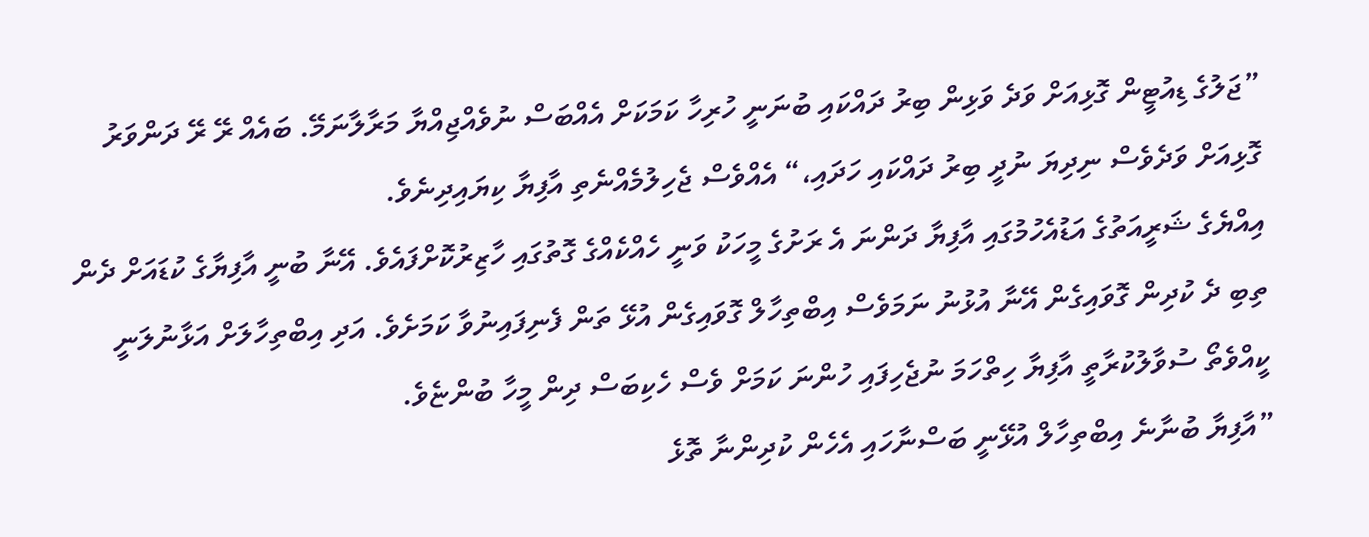”ޖަލުގެ ޑިއުޓީން ގޮޅިއަށް ވަދެ ވަޅިން ބިރު ދައްކައި ބުނަނީ ހުރިހާ ކަމަކަށް އެއްބަސް ނުވެއްޖިއްޔާ މަރާލާނަމޭ. ބައެއް ރޭ ރޭ ދަންވަރު ގޮޅިއަށް ވަދެވެސް ނިދިޔަ ނުދީ ބިރު ދައްކައި ހަދައި،“ އެއްވެސް ޖެހިލުމެއްނެތި އާފިޔާ ކިޔައިދިނެވެ.
އިއްޔެގެ ޝަރީއަތުގެ އަޑުއެހުމުގައި އާފިޔާ ދަންނަ އެ ރަށުގެ މީހަކު ވަނީ ހެއްކެއްގެ ގޮތުގައި ހާޒިރުކޮށްފައެވެ. އޭނާ ބުނީ އާފިޔާގެ ކުޑައަށް ދެން ތިބި ދެ ކުދިން ގޮވައިގެން އޭނާ އުޅުނު ނަމަވެސް އިބްތިހާލް ގޮވައިގެން އުޅޭ ތަން ފެނިފައިނުވާ ކަމަށެވެ. އަދި އިބްތިހާލަށް އަޅާނުލަނީ ކީއްވެތޯ ސުވާލުކުރާތީ އާފިޔާ ހިތްހަމަ ނުޖެހިފައި ހުންނަ ކަމަށް ވެސް ހެކިބަސް ދިން މީހާ ބުންޏެވެ.
”އާފިޔާ ބުނާނެ އިބްތިހާލް އުޅޭނީ ބަސްނާހައި އެހެން ކުދިންނާ ތޮޅެ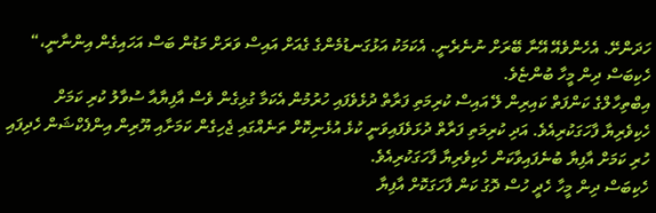ހަދަންށޭ. އެހެންވެއޭ އޭނާ ބޭރަށް ނުނެރެނީ. އެކަމަކު އަޅުގަނޑުމެންގެ ގެއަށް އައިސް ވަރަށް މަޑުން ބަސް އަހައިގެން އިންނާނީ،“ ހެކިބަސް ދިން މީހާ ބުންޏެވެ.
އިބްތިހާލްގެ ކަންފަތް ކައިރިން ލޭ އައިސް ކުރިމަތި ފަރާތް ދުޅެވެފައި ހުރުމުން އެކަމާ ގުޅިގެން ވެސް އާފިޔާއާ ސުވާލު ކުރި ކަމަށް ހެކިވެރިޔާ ފާހަގަކުރިއެވެ. އަދި ކުރިމަތި ފަރާތް ދުޅަވެފައިވަނީ ކުޅެ އުޅެނިކޮށް ތަނެއްގައި ޖެހިގެން ކަމަށާއި ޔޫރިން އިންފެކްޝަން ހެދިފައި ހުރި ކަމަށް އާފިޔާ ބުނެފައިވާކަން ހެކިވެރިޔާ ފާހަގަކުރިއެވެ.
ހެކިބަސް ދިން މީހާ ހެދީ ހުސް ދޮގު ކަން ފާހަގަކޮށް އާފިޔާ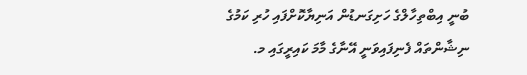ބުނީ އިބްތިހާލްގެ ހަށިގަނޑުން އަނިޔާކޮށްފައި ހުރި ކަމުގެ ނިޝާންތައް ފެނިފައިވަނީ އޭނާގެ މާމަ ކައިރީގައި މ.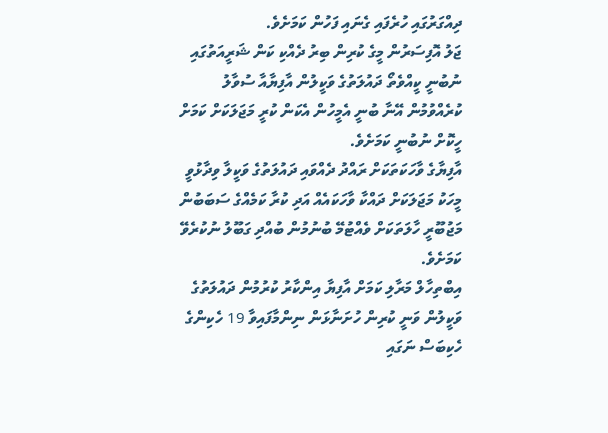ދިއްގަރުގައި ހުރެފައި ގެނައި ފަހުން ކަމަށެވެ.
ޖަލު އޮފިސަރުން މީގެ ކުރިން ބިރު ދެއްކި ކަން ޝަރީއަތުގައި ނުބުނީ ކީއްވެތޯ ދައުލަތުގެ ވަކީލުން އާފިޔާއާ ސުވާލު ކުރެއްވުމުން އޭނާ ބުނީ އެމީހުން އެކަން ކުރީ މަޖަލަކަށް ކަމަށް ހީކޮށް ނުބުނީ ކަމަށެވެ.
އާފިޔާގެ ވާހަކަތަކަށް ރައްދު ދެއްވައި ދައުލަތުގެ ވަކީލާ ވިދާޅުވީ މީހަކު މަޖަލަކަށް ދައްކާ ވާހަކައެއް އަދި ކުރާ ކަމެއްގެ ސަބަބުން މަޖުބޫރީ ހާލަތަކަށް ވެއްޓުމޭ ބުނުމުން ބުއްދި ގަބޫލު ނުކުރެވޭ ކަމަށެވެ.
އިބްތިހާލް މަރާލި ކަމަށް އާފިޔާ އިންކާރު ކުރުމުން ދައުލަތުގެ ވަކީލުން ވަނީ ކުރިން ހުށަނާޅަން ނިންމާފައިވާ 19 ހެކިންގެ ހެކިބަސް ނަގައި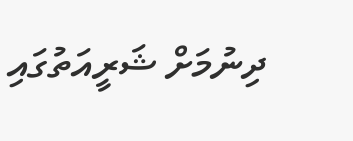ދިނުމަށް ޝަރީއަތުގައި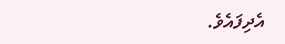އެދިފައެވެ.